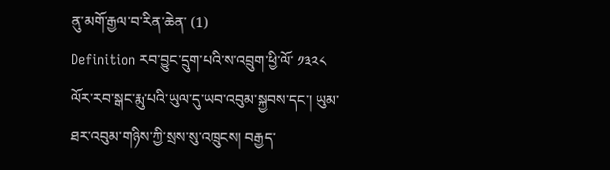ནུ་མགོ་རྒྱལ་བ་རིན་ཆེན་ (1)
Definition རབ་བྱུང་དྲུག་པའི་ས་འབྲུག་ཕྱི་ལོ་ ༡༣༢༨ ལོར་རབ་སྒང་རྨུ་པའི་ཡུལ་དུ་ཡབ་འབུམ་སྐྱབས་དང་། ཡུམ་ཐར་འབུམ་གཉིས་ཀྱི་སྲས་སུ་འཁྲུངས། བརྒྱད་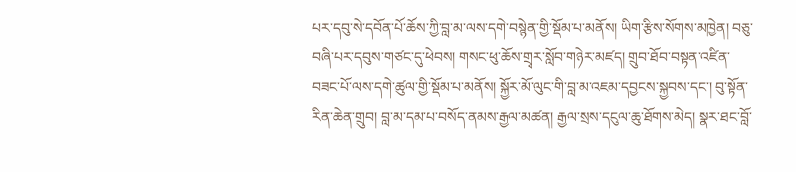པར་དབུ་སེ་དབོན་པོ་ཆོས་ཀྱི་བླ་མ་ལས་དགེ་བསྙེན་གྱི་སྡོམ་པ་མནོས། ཡིག་རྩིས་སོགས་མཁྱེན། བཅུ་བཞི་པར་དབུས་གཙང་དུ་ཕེབས། གསང་ཕུ་ཆོས་གྲྭར་སློབ་གཉེར་མཛད། གྲུབ་ཐོབ་བསྟན་འཛིན་བཟང་པོ་ལས་དགེ་ཚུལ་གྱི་སྡོམ་པ་མནོས། སྐྱོར་མོ་ལུང་གི་བླ་མ་འཇམ་དབྱངས་སྐྱབས་དང་། བུ་སྟོན་རིན་ཆེན་གྲུབ། བླ་མ་དམ་པ་བསོད་ནམས་རྒྱལ་མཚན། རྒྱལ་སྲས་དངུལ་ཆུ་ཐོགས་མེད། སྣར་ཐང་བློ་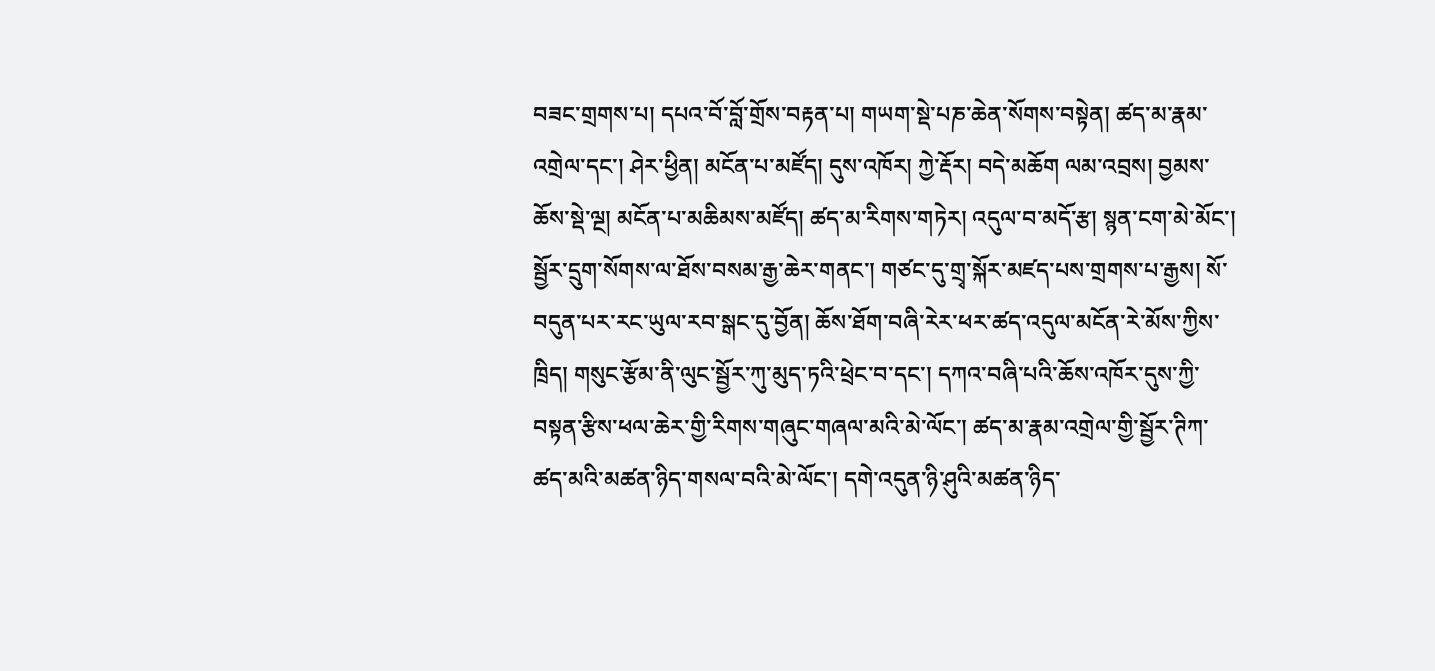བཟང་གྲགས་པ། དཔའ་བོ་བློ་གྲོས་བརྟན་པ། གཡག་སྡེ་པཎ་ཆེན་སོགས་བསྟེན། ཚད་མ་རྣམ་འགྲེལ་དང་། ཤེར་ཕྱིན། མངོན་པ་མཛོད། དུས་འཁོར། ཀྱེ་རྡོར། བདེ་མཆོག ལམ་འབྲས། བྱམས་ཆོས་སྡེ་ལྔ། མངོན་པ་མཆིམས་མཛོད། ཚད་མ་རིགས་གཏེར། འདུལ་བ་མདོ་རྩ། སྙན་ངག་མེ་མོང་། སྦྱོར་དྲུག་སོགས་ལ་ཐོས་བསམ་རྒྱ་ཆེར་གནང་། གཙང་དུ་གྲྭ་སྐོར་མཛད་པས་གྲགས་པ་རྒྱས། སོ་བདུན་པར་རང་ཡུལ་རབ་སྒང་དུ་བྱོན། ཆོས་ཐོག་བཞི་རེར་ཕར་ཚད་འདུལ་མངོན་རེ་མོས་ཀྱིས་ཁྲིད། གསུང་རྩོམ་ནི་ལུང་སྦྱོར་ཀུ་མུད་ཏའི་ཕྲེང་བ་དང་། དཀའ་བཞི་པའི་ཆོས་འཁོར་དུས་ཀྱི་བསྟན་རྩིས་ཕལ་ཆེར་གྱི་རིགས་གཞུང་གཞལ་མའི་མེ་ལོང་། ཚད་མ་རྣམ་འགྲེལ་གྱི་སྦྱོར་ཊིཀ་ཚད་མའི་མཚན་ཉིད་གསལ་བའི་མེ་ལོང་། དགེ་འདུན་ཉི་ཤུའི་མཚན་ཉིད་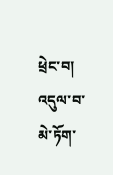ཕྲེང་བ། འདུལ་བ་མེ་ཏོག་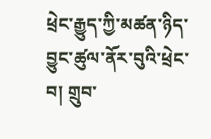ཕྲེང་རྒྱུད་ཀྱི་མཚན་ཉིད་བྱུང་ཚུལ་ནོར་བུའི་ཕྲེང་བ། གྲུབ་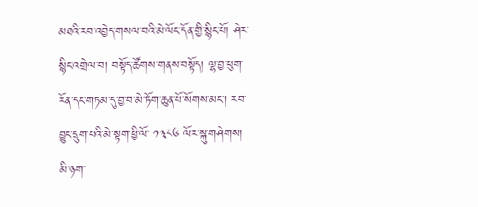མཐའི་རབ་འབྱེད་གསལ་བའི་མེ་ལོང་དོན་གྱི་སྙིང་པོ། ཤེར་སྙིང་འགྲེལ་བ། བསྟོད་ཚོགས་གནས་བསྟོད། ལྷ་བྱ་ཕུག་རོན་དང་གཏམ་དུ་བྱ་བ་མེ་ཏོག་ཆུན་པོ་སོགས་མང་། རབ་བྱུང་དྲུག་པའི་མེ་སྟག་ཕྱི་ལོ་ ༡༣༨༦ ལོར་སྐུ་གཤེགས། མི་ཉག་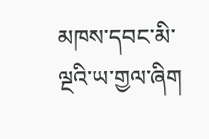མཁས་དབང་མི་ལྔའི་ཡ་གྱལ་ཞིག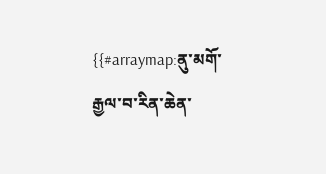{{#arraymap:ནུ་མགོ་རྒྱལ་བ་རིན་ཆེན་